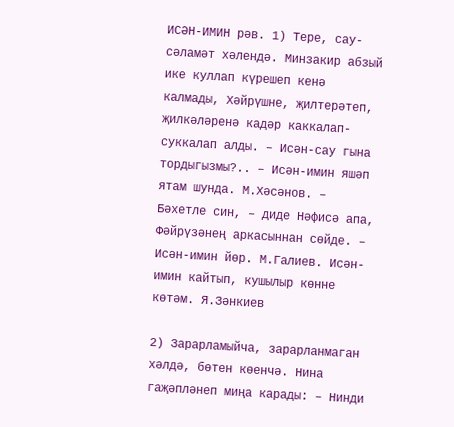ИСӘН-ИМИН рәв. 1) Тере, сау-сәламәт хәлендә. Минзакир абзый ике куллап күрешеп кенә калмады, Хәйрүшне, җилтерәтеп, җилкәләренә кадәр каккалап-суккалап алды. – Исән-сау гына тордыгызмы?.. – Исән-имин яшәп ятам шунда. М.Хәсәнов. – Бәхетле син, – диде Нәфисә апа, Фәйрүзәнең аркасыннан сөйде. – Исән-имин йөр. М.Галиев. Исән-имин кайтып, кушылыр көнне көтәм. Я.Зәнкиев

2) Зарарламыйча, зарарланмаган хәлдә, бөтен көенчә. Нина гаҗәпләнеп миңа карады: – Нинди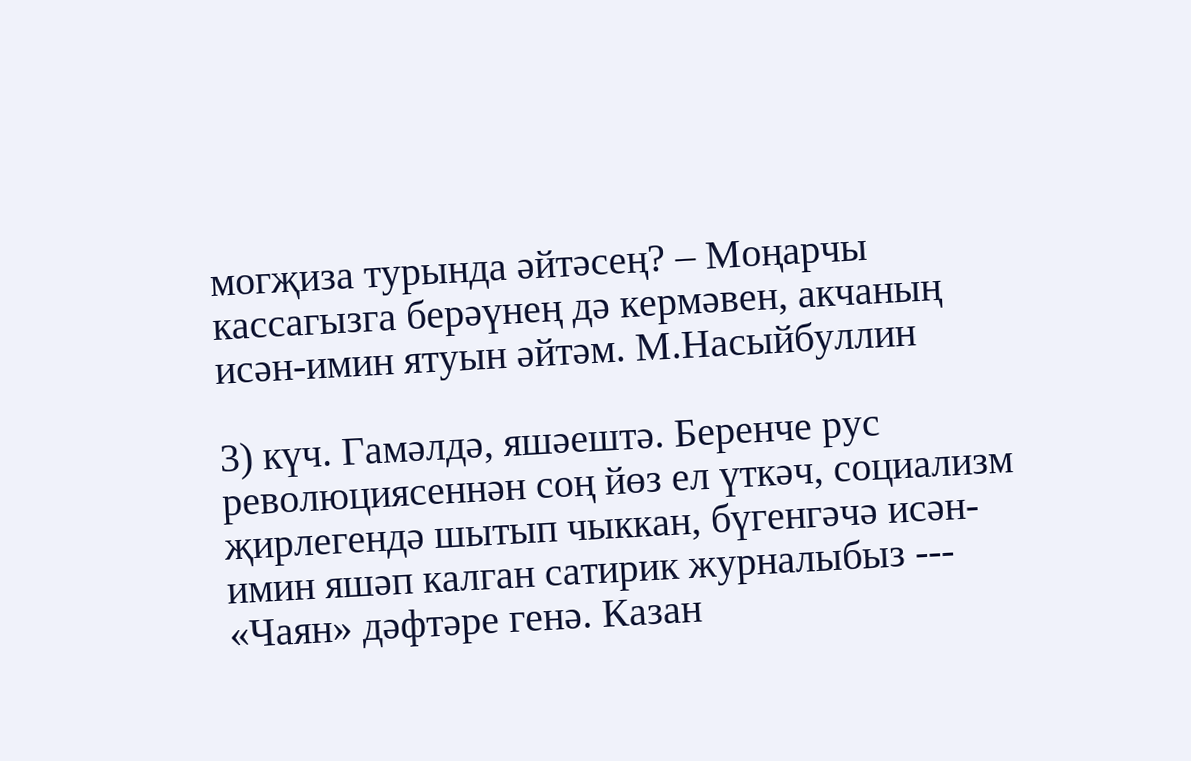могҗиза турында әйтәсең? – Моңарчы кассагызга берәүнең дә кермәвен, акчаның исән-имин ятуын әйтәм. М.Насыйбуллин

3) күч. Гамәлдә, яшәештә. Беренче рус революциясеннән соң йөз ел үткәч, социализм җирлегендә шытып чыккан, бүгенгәчә исән-имин яшәп калган сатирик журналыбыз --- «Чаян» дәфтәре генә. Казан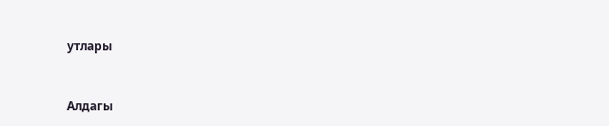утлары



Алдагы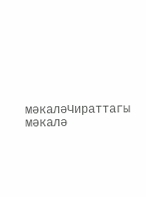мәкаләЧираттагы мәкалә